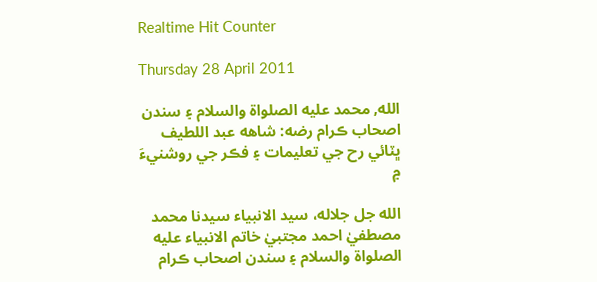Realtime Hit Counter

Thursday 28 April 2011

الله, محمد عليه الصلواة والسلام ۽ سندن اصحاب ڪرام رضه: شاهه عبد اللطيف ڀٽائي رح جي تعليمات ۽ فڪر جي روشنيءَ ۾

الله جل جلاله، سيد الانبياء سيدنا محمد مصطفيٰ احمد مجتبيٰ خاتم الانبياء عليه الصلواة والسلام ۽ سندن اصحاب ڪرام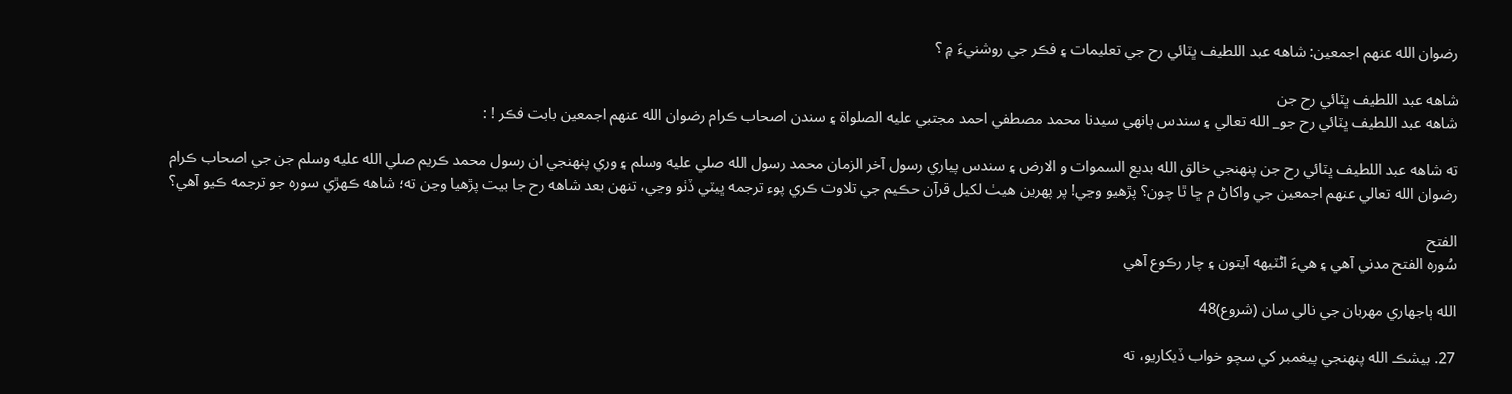رضوان الله عنهم اجمعين: شاهه عبد اللطيف ڀٽائي رح جي تعليمات ۽ فڪر جي روشنيءَ ۾ ؟

شاهه عبد اللطيف ڀٽائي رح جن
شاهه عبد اللطيف ڀٽائي رح جو_ الله تعالي ۽ سندس ٻانهي سيدنا محمد مصطفي احمد مجتبي عليه الصلواة ۽ سندن اصحاب ڪرام رضوان الله عنهم اجمعين بابت فڪر ! :

ته شاهه عبد اللطيف ڀٽائي رح جن پنهنجي خالق الله بديع السموات و الارض ۽ سندس پياري رسول آخر الزمان محمد رسول الله صلي عليه وسلم ۽ وري پنهنجي ان رسول محمد ڪريم صلي الله عليه وسلم جن جي اصحاب ڪرام رضوان الله تعالي عنهم اجمعين جي واکاڻ م ڇا ٿا چون؟ پڙهيو وڃي! پر پهرين هيٺ لکيل قرآن حڪيم جي تلاوت ڪري پوء ترجمه ڀيٽي ڏٺو وڃي، تنهن بعد شاهه رح جا بيت پڙهيا وڃن ته؛ شاهه ڪهڙي سوره جو ترجمه ڪيو آهي؟

الفتح
سُوره الفتح مدني آھي ۽ ھيءَ اڻٽيهه آيتون ۽ چار رڪوع آھي

الله ٻاجھاري مھربان جي نالي سان (شروع)48

27. بيشڪ الله پنھنجي پيغمبر کي سچو خواب ڏيکاريو، ته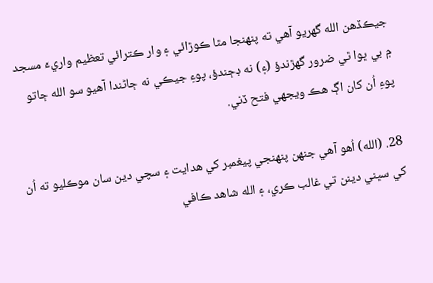جيڪڏھن الله گھريو آھي ته پنھنجا مٿا ڪوڙائي ۽ وار ڪترائي تعظيم واريءَ مسجد ۾ بي ڀوا ٿي ضرور گھڙندؤ (۽) نه ڊڄندؤ، پوءِ جيڪي نه ڄاڻندا آھيو سو الله ڄاتو پوءِ اُن کان اڳ ھڪ ويجھي فتح ڏني.

28. (الله) اُھو آھي جنھن پنھنجي پيغمبر کي ھدايت ۽ سچي دين سان موڪليو ته اُن کي سڀني دينن تي غالب ڪري، ۽ الله شاھد ڪافي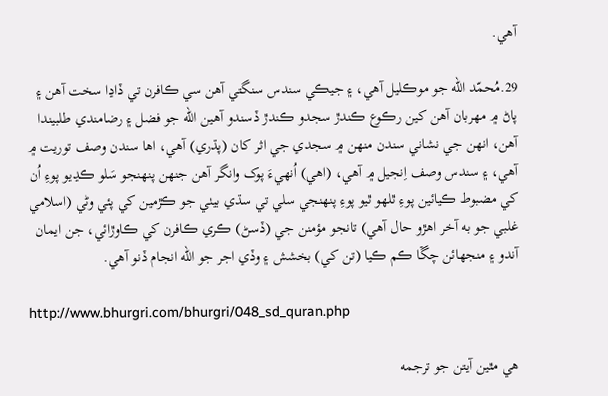آھي.

29.مُحمّد الله جو موڪليل آھي، ۽ جيڪي سندس سنگتي آھن سي ڪافرن تي ڏاڍا سخت آھن ۽ پاڻ ۾ مھربان آھن کين رڪوع ڪندڙ سجدو ڪندڙ ڏسندو آھين الله جو فضل ۽ رضامندي طلبيندا آھن، انھن جي نشاني سندن منھن ۾ سجدي جي اثر کان (پڌري) آھي، اھا سندن وصف توريت ۾ آھي، ۽ سندس وصف اِنجيل ۾ آھي، (اھي) اُنھيءَ پوک وانگر آھن جنھن پنھنجو سَلو ڪڍيو پوءِ اُن کي مضبوط ڪيائين پوءِ ٿلھو ٿيو پوءِ پنھنجي سلي تي سڌي بيٺي جو ڪڙمين کي پئي وڻي (اسلامي غلبي جو به آخر اھڙو حال آھي) تانجو مؤمنن جي (ڏسڻ) ڪري ڪافرن کي ڪاوڙائي، جن ايمان آندو ۽ منجھائن چڱا ڪم ڪيا (تن کي) بخشش ۽ وڏي اجر جو الله انجام ڏنو آھي.

http://www.bhurgri.com/bhurgri/048_sd_quran.php

هي مٿين آيتن جو ترجمه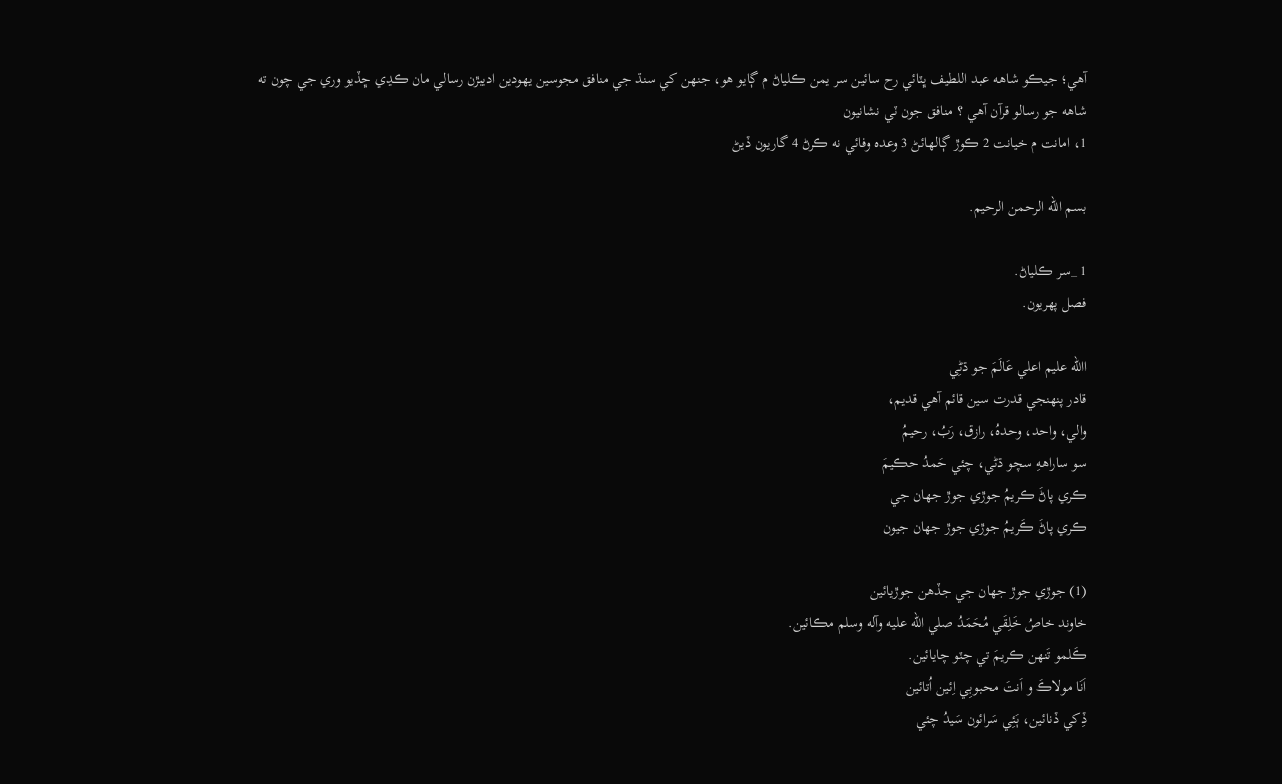آهي؛ جيڪو شاهه عبد اللطيف ڀٽائي رح سائين سر يمن ڪلياڻ م ڳايو هو، جنهن کي سنڌ جي منافق مجوسين يهودين اديبڙن رسالي مان ڪڍي ڇڏيو وري جي چون ته شاهه جو رسالو قرآن آهي ؟ منافق جون ٽي نشانيون
1، امانت م خيانت 2 ڪوڙ ڳالهائڻ 3 وعده وفائي نه ڪرڻ 4 گاريون ڏيڻ

بسم الله الرحمن الرحيم.

1 _سر ڪلياڻ.
فصل پهريون.

االله عليم اعلي عَالَمَ جو ڌڻِي
قادر پنهنجي قدرت سين قائم آهي قديم،
والي، واحد، وحدهُ، رازق، رَبُ، رحيمُ
سو ساراههِ سچو ڌڻي، چئي حَمدُ حڪيمَ
ڪري پاڻَ ڪريمُ جوڙي جوڙ جهان جي
ڪري پاڻَ ڪَريمُ جوڙي جوڙ جهان جيون

(1) جوڙي جوڙ جهان جي جڏهن جوڙيائين
خاوند خاصُ خَلِقَي مُحَمَدُ صلي الله عليه وآله وسلم مڪائين.
ڪَلمو تَنهن ڪريمَ تي چٽو چايائين.
اَنَا مولاڪَ و اَنتَ محبوبِي اِئين اُتائين
ڏِکي ڏنائين، ٻَئِي سَرائون سَيدُ چئي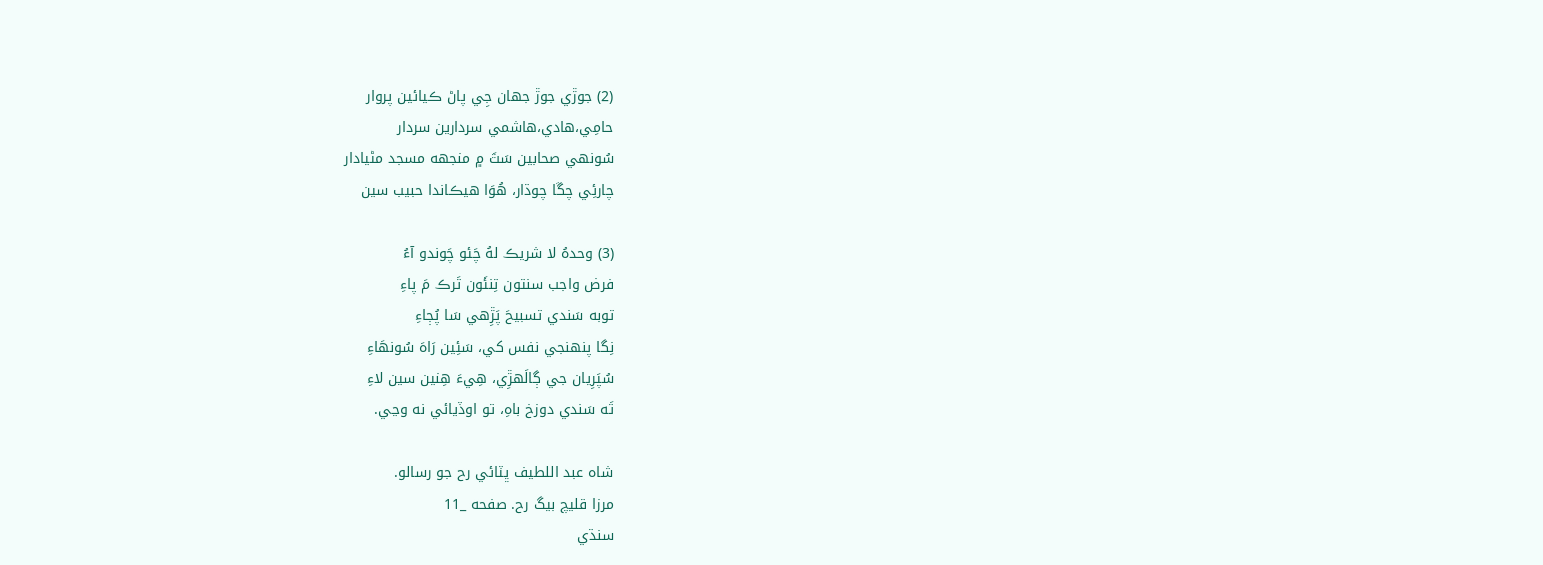(2) جوڙي جوڙ جهان جِي پاڻ ڪيائين پروار
حامِي،هادي،هاشمي سردارين سردار
سُونهي صحابين سَٿَ ۾ منجهه مسجد مڻيادار
چارئِي چڱا چوڌار، هُوَا هيڪاندا حبيب سين

(3) وحدهُ لا شريڪ لهُ چَئو چَوندو آءُ
فرض واجب سنتون تِنئَون تَرڪ مَ پاءِ
توبه سَندي تسبيحَ پَڙِهي سَا پُڄاءِ
نِگا پنهنجي نفس کي، سَئِين رَاهَ سُونهَاءِ
سُپَرِيان جي ڳالَهڙِي، هِيءَ هِنين سين لاءِ
تَه سَندي دوزخ باهِ، تو اوڏيائي نه وڃي.

شاه عبد اللطيف ڀٽائي رح جو رسالو.
مرزا قليچ بيگ رح. صفحه _11
سنڌي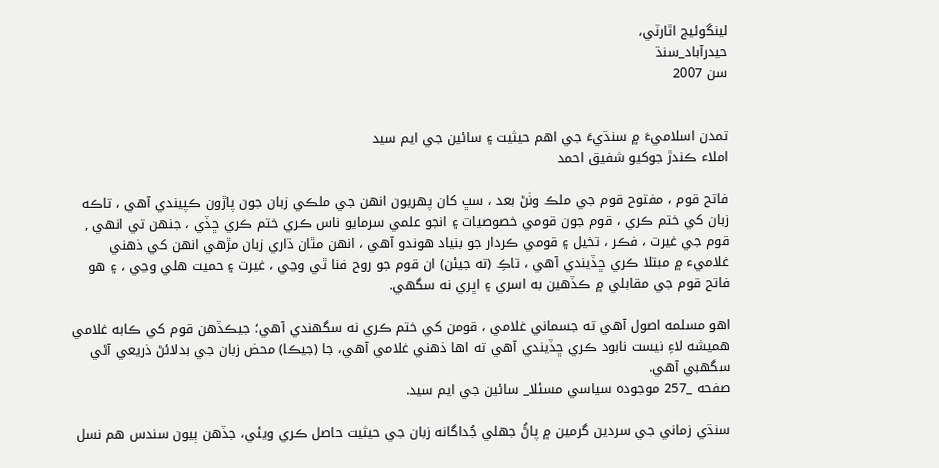لينگوئيج اٿارٽي،
حيدرآباد_سنڌ
سن 2007


تمدن اسلاميءَ ۾ سنڌيءَ جي اهم حيثيت ۽ سائين جي ايم سيد
املاء ڪندڙ جوکيو شفيق احمد

فاتح قوم ، مفتوح قوم جي ملڪ وٺڻ بعد ، سڀ کان پهريون انهن جي ملڪي زبان جون پاڙون ڪپيندي آهي ، تاڪه زبان کي ختم ڪري ، قوم جون قومي خصوصيات ۽ انجو علمي سرمايو ناس ڪري ختم ڪري ڇڏي ، جنهن تي انهي , قوم جي غيرت ، فڪر ، تخيل ۽ قومي ڪردار جو بنياد هوندو آهي ، انهن مٿان ڌاري زبان مڙهي انهن کي ذهني غلاميء ۾ مبتلا ڪري ڇڏيندي آهي ، تاڪِ (ته جيئن) ان قوم جو روح فنا ٿي وڃي ، غيرت ۽ حميت هلي وڃي ، ۽ هو فاتح قوم جي مقابلي ۾ ڪڏهين به اسري ۽ اڀري نه سگهي.

اهو مسلمه اصول آهي ته جسماني غلامي ، قومن کي ختم ڪري نه سگهندي آهي؛ جيڪڏهن قوم کي ڪابه غلامي هميشه لاءِ نيست نابود ڪري ڇڏيندي آهي ته اها ذهني غلامي آهي، جا (جيڪا) محض زبان جي بدلائڻ ذريعي آڻي سگهبي آهي.
صفحه _257 موجوده سياسي مسئلا_ سائين جي ايم سيد.

سنڌي زماني جي سردين گرمين ۾ پاڻُ جهلي جُداگانه زبان جي حيثيت حاصل ڪري ويئي، جڏهن ٻيون سندس هم نسل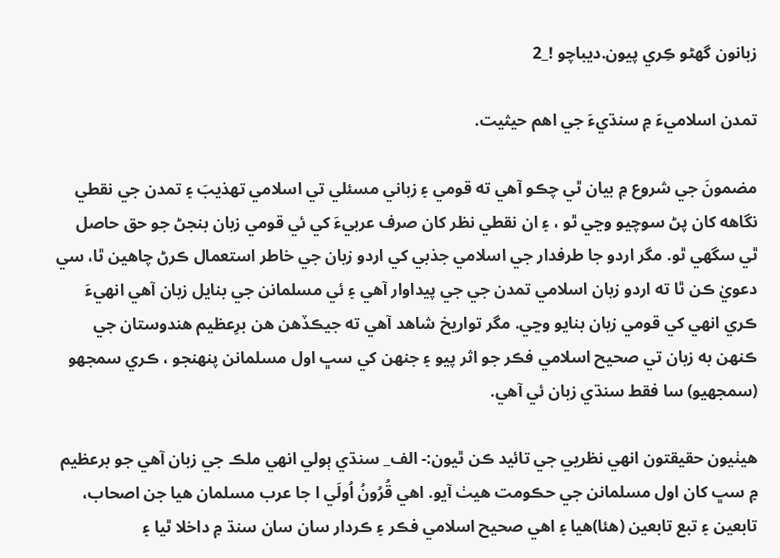زبانون گهڻو ڪِري پيون.ديباچو !_2

تمدن اسلاميءَ ۾ سنڌيءَ جي اهم حيثيت.

مضمونَ جي شروع ۾ بيان ٿي چڪو آهي ته قومي ۽ زباني مسئلي تي اسلامي تهذيبَ ۽ تمدن جي نقطي نگاهه کان پڻ سوچيو وڃي ٿو ، ۽ ان نقطي نظر کان صرف عربيءَ کي ئي قومي زبان بنجڻ جو حق حاصل ٿي سگهي ٿو. مگر اردو جا طرفدار جي اسلامي جذبي کي اردو زبان جي خاطر استعمال ڪرڻ چاهين ٿا، سي دعويٰ ڪن ٿا ته اردو زبان اسلامي تمدن جي جي پيداوار آهي ۽ ئي مسلمانن جي بنايل زبان آهي انهيءَ ڪري انهي کي قومي زبان بنايو وڃي. مگر تواريخ شاهد آهي ته جيڪڏهن هن برِعظيم هندوستان جي ڪنهن به زبان تي صحيح اسلامي فڪر جو اثر پيو ۽ جنهن کي سڀ اول مسلمانن پنهنجو ، ڪري سمجهو (سمجهيو) سا فقط سنڌي زبان ئي آهي.

هيٺيون حقيقتون انهي نظريي جي تائيد ڪن ٿيون:- الف_ سنڌي ٻولي انهي ملڪ جي زبان آهي جو برعظيم ۾ سڀ کان اول مسلمانن جي حڪومت هيٺ آيو. اهي قُرُونُ اُولَي ا جا عرب مسلمان هيا جن اصحاب، تابعين ۽ تبع تابعين (هئا)هيا ۽ اهي صحيح اسلامي فڪر ۽ ڪردار سان سان سنڌ ۾ داخلا ٿيا ۽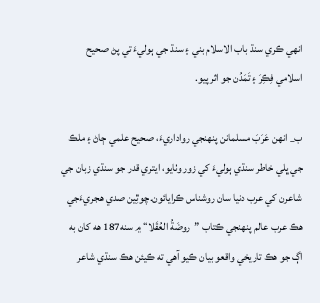انهي ڪري سنڌ باب الاسلام بني ۽ سنڌ جي ٻوليءَ تي پڻ صحيح اسلامي فِڪِرَ ۽ تَمَدُن جو اثر پيو.

ب_ انهن عَرَبَ مسلمانن پنهنجي رواداريءَ، صحيح علمي ڄاڻ ۽ ملڪ جي ڀلي خاطر سنڌي ٻوليءَ کي زور وٺايو، ايتري قدر جو سنڌي زبان جي شاعرن کي عرب دنيا سان روشناس ڪرايائون.چوٿِين صدي هجريءَجي هڪ عرب عالم پنهنجي ڪتاب ”روضَةُ العُقَلا“ ۾ سنه187 هه کان به اڳ جو هڪ تاريخي واقعو بيان ڪيو آهي ته ڪيئن هڪ سنڌي شاعر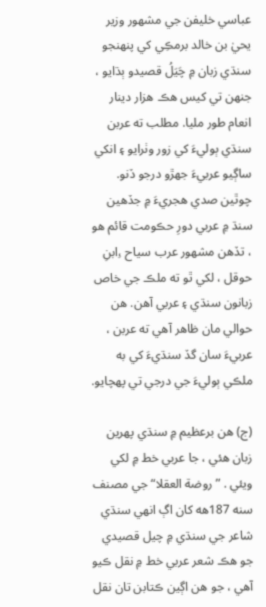عباسي خليفن جي مشهور وزير يحيٰ بن خالد برمڪِي کي پنهنجو سنڌي زبان ۾ چَيَلُ قصيدو ٻڌايو ، جنهن تي کيس هڪ هزار دينار انعام طور مليا. مطلب ته عربن سنڌي ٻوليءَ کي زور وٺرايو ۽ انکي ساڳيو عربيءَ جھڙو درجو ڏنو. چوٿين صدي هجريءَ ۾ جڏهين سنڌ ۾ عربي دورِ حڪومت قائم هو ، تڏهن مشهور عرب سياح ،ِابنِ حوقل ، لکي ٿو ته ملڪ جي خاص زبانون سنڌي ۽ عربي آهن. هن حوالي مان ظاهر آهي ته عربن ، عربيءَ سان گڏ سنڌيءَ کي به ملڪي ٻوليءَ جي درجي تي پھچايو.

(ج) ھن برعظيم ۾ سنڌي پهرين زبان هئي ، جا عربي خط ۾ لکي ويئي . ”روضة العقلا“ جي مصنف سنه 187ھه کان اڳ انھي سنڌي شاعر جي سنڌي ۾ چيل قصيدي جو هڪ شعر عربي خط ۾ نقل ڪيو آهي ، جو هن اڳين ڪتابن تان نقل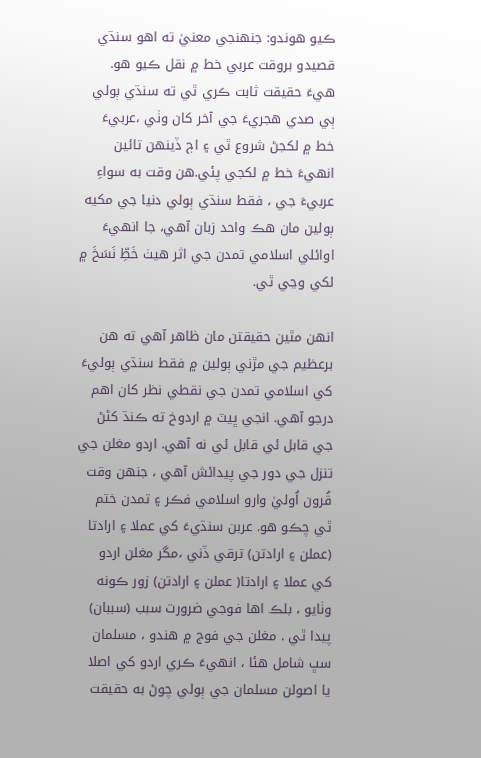ڪيو هوندو: جنھنجي معنيٰ ته اھو سنڌي قصيدو بروقت عربي خط ۾ نقل ڪيو هو. هيءَ حقيقت ثابت ڪري ٿي ته سنڌي ٻولي ٻي صدي هجريءَ جي آخر کان وٺي ،عربيءَ خط ۾ لکجڻ شروع ٿي ۽ اڄ ڏينھن تائين انھيءَ خط ۾ لکجي پئي.هن وقت به سواءِ عربيءَ جي ، فقط سنڌي ٻولي دنيا جي مکيه ٻولين مان هڪ واحد زبان آهي، جا انهيءَ اوائلي اسلامي تمدن جي اثر هيٺ خَطِّ نَسَخَ ۾ لکي وڃي ٿي.

انھن مٿين حقيقتن مان ظاهر آهي ته هن برعظيم جي مڙني ٻولين ۾ فقط سنڌي ٻوليءَ کي اسلامي تمدن جي نقطي نظر کان اهم درجو آهي. انجي ڀيٽ ۾ اردوخ ته ڪنڌ کڻڻ جي قابل ئي قابل ئي نه آهي. اردو مغلن جي تنزل جي دور جي پيدائش آهي ، جنهن وقت قُرون اُوليٰ وارو اسلامي فڪر ۽ تمدن ختم ٿي چڪو هو. عربن سنڌيءَ کي عملا ۽ ارادتا (عملن ۽ ارادتن) ترقي ڏني ،مگر مغلن اردو کي عملا ۽ ارادتا( عملن ۽ ارادتن) زور ڪونه وٺايو ، بلڪ اها فوجي ضرورت سبب (سببان) پيدا ٿي . مغلن جي فوج ۾ هندو ، مسلمان سڀ شامل هئا ، انهيءَ ڪري اردو کي اصلا يا اصولن مسلمان جي ٻولي چوڻ به حقيقت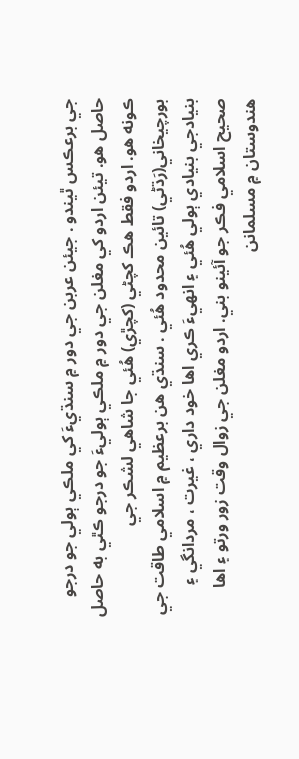جي برعڪس ٿيندو . جيئن عربن جي دور ۾ سنڌيءَ کي ملڪي ٻولي جو درجو حاصل هو. تيئن اردو کي مغلن جي دور ۾ ملڪي ٻوليءَ جو درجو ڪٿي به حاصل ڪونه هو. اردو فقط هڪ کچڻي (کچڙي) هُئي جا شاهي لشڪر جي بورچيخاني(رَڌڻي) تائين محدود هُئي . سنڌي هن برعظيم ۾ اسلامي طاقت جي بنيادجي بنيادي ٻولي هُئي ۽ انهيءَ ڪري اها خود داري ، غيرت ، مردانگي ۽ صحيح اسلامي فڪر جو آئينو بني. اردو مغلن جي زوال وقت زور ورتو ۽ اها هندوستان ۾ مسلمانن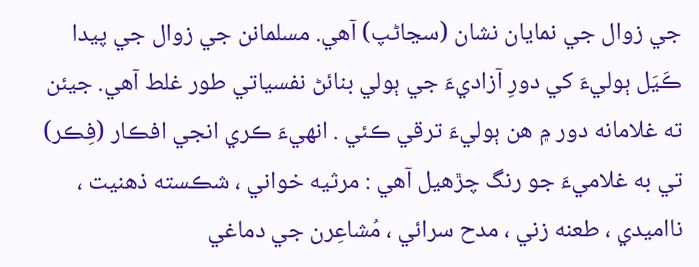جي زوال جي نمايان نشان (سڃاڻپ) آهي. مسلمانن جي زوال جي پيدا ڪَيَل ٻوليءَ کي دورِ آزاديءَ جي ٻولي بنائڻ نفسياتي طور غلط آهي. جيئن ته غلامانه دور ۾ هن ٻوليءَ ترقي ڪئي . انھيءَ ڪري انجي افڪار (فِڪر) تي به غلاميءَ جو رنگ چڙهيل آهي : مرثيه خواني ، شڪسته ذهنيت ، نااميدي ، طعنه زني ، مدح سرائي ، مُشاعِرن جي دماغي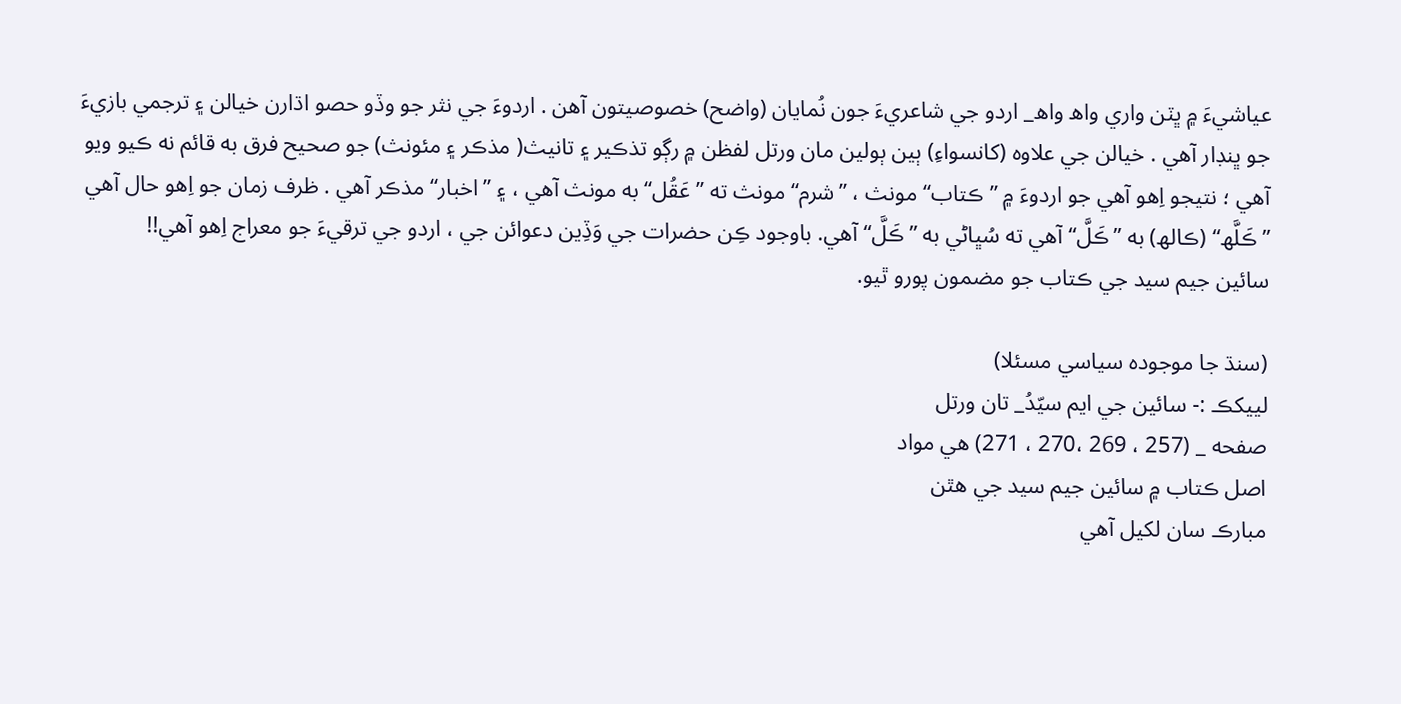عياشيءَ ۾ ڀٽن واري واھ واھ_ اردو جي شاعريءَ جون نُمايان (واضح) خصوصيتون آهن . اردوءَ جي نثر جو وڏو حصو اڌارن خيالن ۽ ترجمي بازيءَ جو ڀنڊار آهي . خيالن جي علاوه (کانسواءِ) ٻين ٻولين مان ورتل لفظن ۾ رڳو تذڪير ۽ تانيث( مذڪر ۽ مئونث) جو صحيح فرق به قائم نه ڪيو ويو آهي ؛ نتيجو اِهو آهي جو اردوءَ ۾ ” ڪتاب“ مونث ، ”شرم“ مونث ته ”عَقُل“ به مونث آهي ، ۽ ”اخبار“ مذڪر آهي . ظرف زمان جو اِهو حال آهي ”ڪَلَّھ“ (ڪالھ) به ”ڪَلَّ“ آهي ته سُڀاڻي به ”ڪَلَّ“ آهي. باوجود ڪِن حضرات جي وَڏِين دعوائن جي ، اردو جي ترقيءَ جو معراج اِهو آهي!!
سائين جيم سيد جي ڪتاب جو مضمون پورو ٿيو.

(سنڌ جا موجوده سياسي مسئلا)
لیيکڪ :- سائين جي ايم سيّدُ_ تان ورتل
صفحه _ (257 ، 269 ،270 ، 271) هي مواد
اصل ڪتاب ۾ سائين جيم سيد جي هٿن
مبارڪ سان لکيل آهي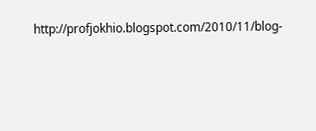http://profjokhio.blogspot.com/2010/11/blog-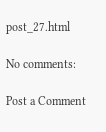post_27.html

No comments:

Post a Comment